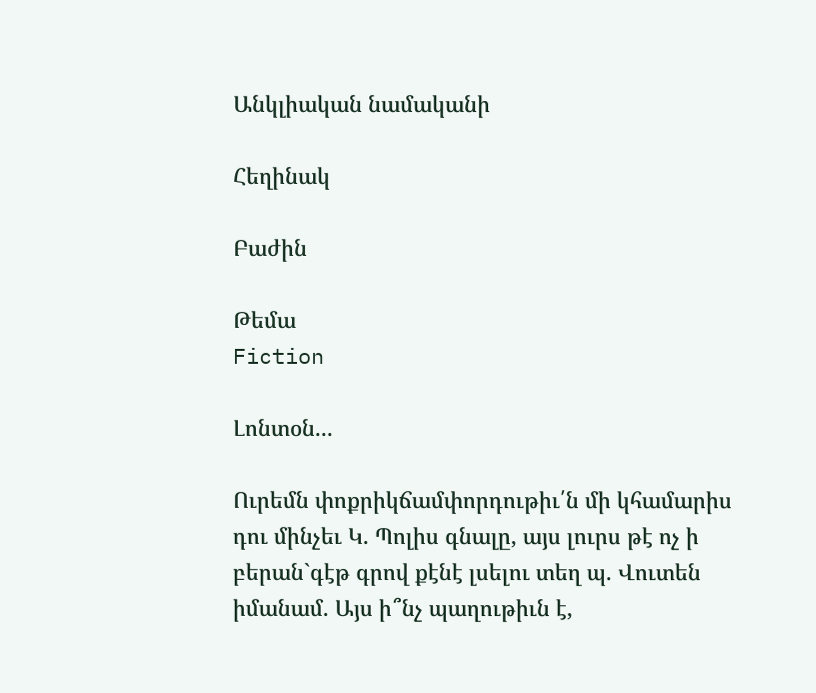Անկլիական նամականի

Հեղինակ

Բաժին

Թեմա
Fiction

Լոնտօն...

Ուրեմն փոքրիկճամփորդութիւ՛ն մի կհամարիս դու մինչեւ Կ. Պոլիս գնալը, այս լուրս թէ ոչ ի բերան`գէթ գրով քէնէ լսելու տեղ պ. Վուտեն իմանամ. Այս ի՞նչ պաղութիւն է,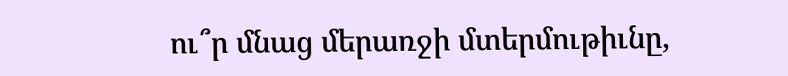ու՞ր մնաց մերառջի մտերմութիւնը,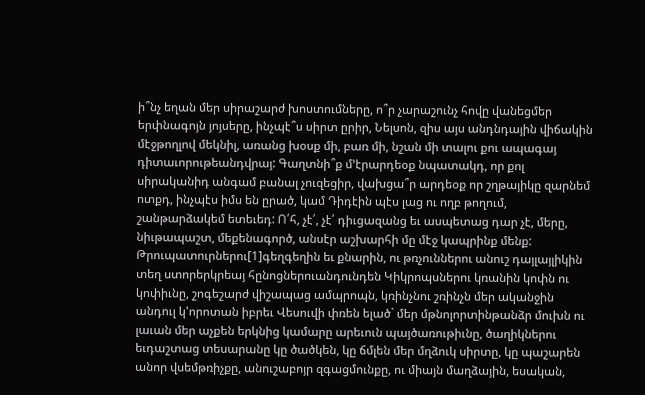ի՞նչ եղան մեր սիրաշարժ խոստումները, ո՞ր չարաշունչ հովը վանեցմեր երփնագոյն յոյսերը, ինչպէ՞ս սիրտ ըրիր, Նելսոն, զիս այս անդնդային վիճակին մէջթողլով մեկնիլ, առանց խօսք մի, բառ մի, նշան մի տալու քու ապագայ դիտաւորութեանդվրայ: Գաղտնի՞ք մ’էրարդեօք նպատակդ, որ քոլ սիրականիդ անգամ բանալ չուզեցիր, վախցա՞ր արդեօք որ շղթայիկը զարնեմ ոտքդ, ինչպէս իմս են ըրած, կամ Դիդէին պէս լաց ու ողբ թողում, շանթարձակեմ ետեւեդ: Ո՛հ, չէ՛, չէ՛ դիւցազանց եւ ասպետաց դար չէ, մերը, նիւթապաշտ, մեքենագործ, անսէր աշխարհի մը մէջ կապրինք մենք: Թրուպատուրներու[1]գեղգեղին եւ քնարին, ու թռչուններու անուշ դայլայլիկին տեղ ստորերկրեայ հընոցներուանդունդեն Կիկրոպսներու կռանին կոփն ու կոփիւնը, շոգեշարժ վիշապաց ամպրոպն, կռինչնու շռինչն մեր ականջին անդուլ կ'որոտան իբրեւ Վեսուվի փռեն ելած` մեր մթնոլորտինթանձր մուխն ու լաւան մեր աչքեն երկնից կամարը արեւուն պայծառութիւնը, ծաղիկներու եւդաշտաց տեսարանը կը ծածկեն, կը ճմլեն մեր մղձուկ սիրտը, կը պաշարեն անոր վսեմթռիչքը, անուշաբոյր զգացմունքը, ու միայն մաղձային, եսական,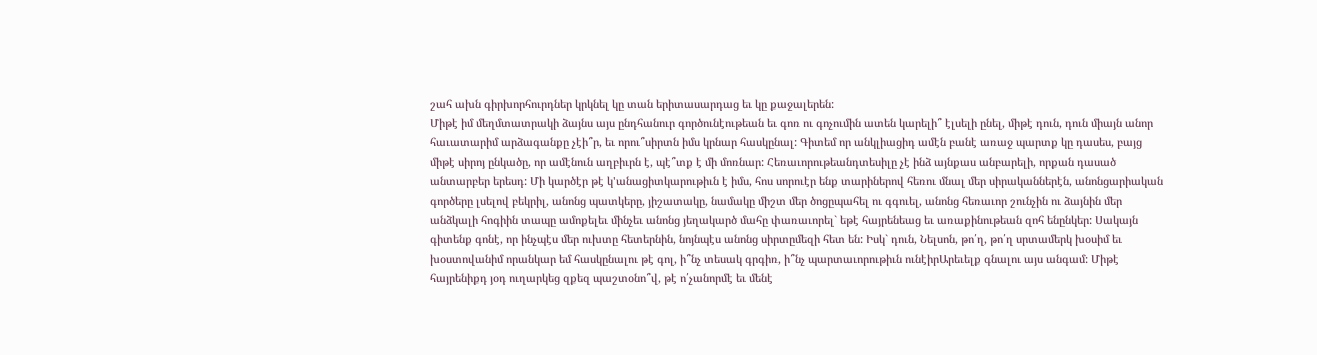շահ ախն գիրխորհուրդներ կրկնել կը տան երիտասարդաց եւ կը քաջալերեն:
Միթէ իմ մեղմտատրակի ձայնս այս ընդհանուր գործունէութեան եւ գոռ ու գոչումին ատեն կարելի՞ էլսելի ընել, միթէ դուն, դուն միայն անոր հաւատարիմ արձագանքը չէի՞ր, եւ որու՞սիրտն իմս կրնար հասկընալ: Գիտեմ որ անկլիացիդ ամէն բանէ առաջ պարտք կը դասես, բայց միթէ սիրոյ ընկածը, որ ամէնուն աղբիւրն է, պէ՞տք է մի մոռնար: Հեռաւորութեանդտեսիլը չէ ինձ այնքաս անբարելի, որքան դասած անտարբեր երեսդ: Մի կարծէր թէ կ'անացիտկարութիւն է իմս, հոս սորուէր ենք տարիներով հեռու մնալ մեր սիրականներէն, անոնցարիական գործերը լսելով բեկրիլ, անոնց պատկերը, յիշատակը, նամակը միշտ մեր ծոցըպահել ու գգուել, անոնց հեռաւոր շունչին ու ձայնին մեր անձկալի հոգիին տապը ամոքելեւ մինչեւ անոնց յեղակարծ մահը փառաւորել` եթէ հայրենեաց եւ առաքինութեան զոհ ենընկեր: Սակայն գիտենք գոնէ, որ ինչպէս մեր ուխտը հետերնին, նոյնպէս անոնց սիրտըմեզի հետ են: Իսկ` դուն, Նելսոն, թո՛ղ, թո՛ղ սրտամերկ խօսիմ եւ խօստովանիմ որանկար եմ հասկընալու թէ գոլ, ի՞նչ տեսակ գրգիռ, ի՞նչ պարտաւորութիւն ունէիրԱրեւելք գնալու այս անգամ: Միթէ հայրենիքդ յօդ ուղարկեց զքեզ պաշտօնո՞վ, թէ ո՛չանորմէ եւ մենէ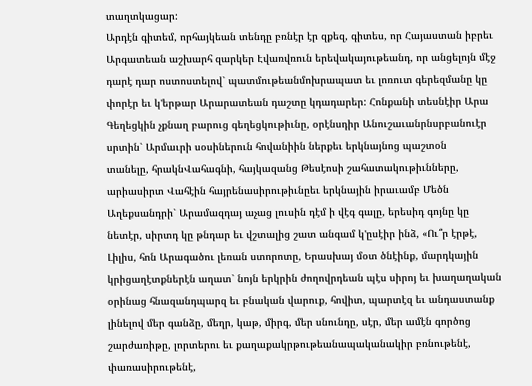տաղտկացար:
Արդէն գիտեմ, որհայկեան տենդը բռնէր էր զքեզ, գիտես, որ Հայաստան իբրեւ Արգատեան աշխարհ զարկեր Էվառվռուն երեվակայութեանդ, որ անցելոյն մէջ դարէ դար ոստոստելով` պատմութեանմոխրապատ եւ լոռուտ գերեզմանը կը փորէր եւ կ'երթար Արարատեան դաշտը կդադարեր: Հոնքանի տեսնէիր Արա Գեղեցկին չքնաղ բարուց գեղեցկութիւնը, օրէնսդիր Անուշաւանրնսրբանուէր սրտին` Արմաւրի սօսիներուն հովանիին ներքեւ երկնայնոց պաշտօն
տանելը, հրակնՎահագնի, հայկազանց Թեսէոսի շահատակութիւնները, արիասիրտ Վահէին հայրենասիրութիւնըեւ երկնային իրաւամբ Մեծն Աղեքսանդրի` Արամազդայ աչաց լուսին դէմ ի վէգ գալը, երեսիդ գոյնը կը նետէր, սիրտդ կը թնդար եւ վշտալից շատ անգամ կ'ըսէիր ինձ, «Ու՞ր էրթէ, Լիլիս, հոն Արագածու լեռան ստորոտը, Երասխայ մօտ ծնէինք, մարդկային կրիցաղէտքներէն աղատ` նոյն երկրին ժողովրդեան պէս սիրոյ եւ խաղաղական օրինաց հնազանդպարզ եւ բնական վարուք, հովիտ, պարտէզ եւ անդաստանք լինելով մեր գանձը, մեղր, կաթ, միրգ, մեր սնունդը, սէր, մեր ամէն գործոց շարժառիթը, լորտերու եւ քաղաքակրթութեանապականակիր բռնութենէ, փառասիրութենէ,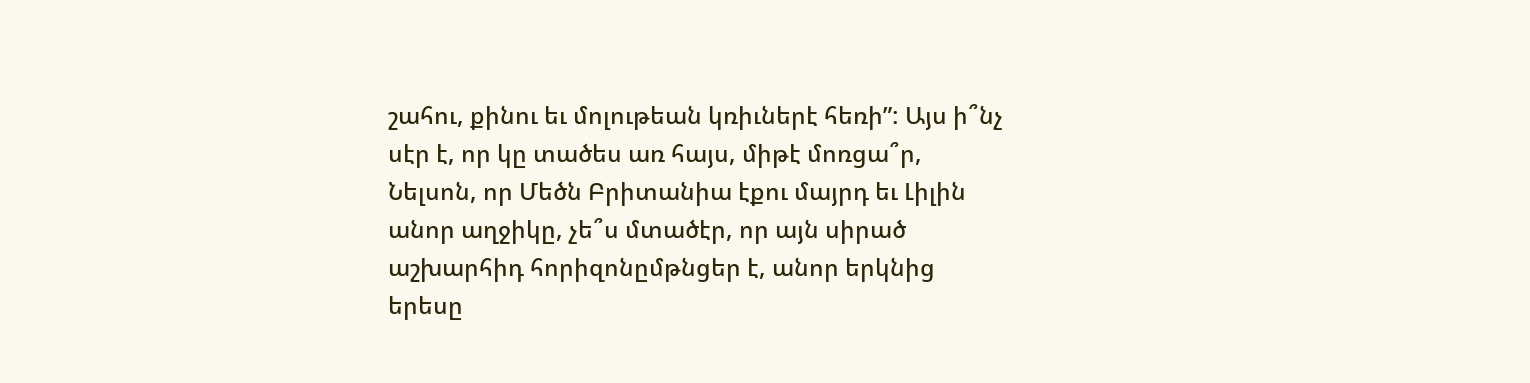շահու, քինու եւ մոլութեան կռիւներէ հեռի”: Այս ի՞նչ սէր է, որ կը տածես առ հայս, միթէ մոռցա՞ր, Նելսոն, որ Մեծն Բրիտանիա էքու մայրդ եւ Լիլին անոր աղջիկը, չե՞ս մտածէր, որ այն սիրած աշխարհիդ հորիզոնըմթնցեր է, անոր երկնից երեսը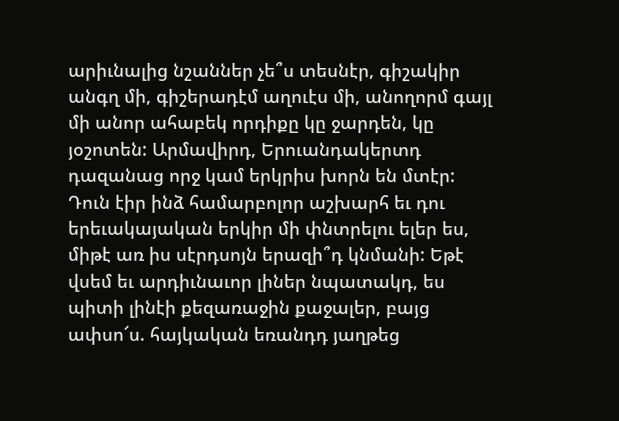արիւնալից նշաններ չե՞ս տեսնէր, գիշակիր անգղ մի, գիշերադէմ աղուէս մի, անողորմ գայլ մի անոր ահաբեկ որդիքը կը ջարդեն, կը յօշոտեն: Արմավիրդ, Երուանդակերտդ դազանաց որջ կամ երկրիս խորն են մտէր: Դուն էիր ինձ համարբոլոր աշխարհ եւ դու երեւակայական երկիր մի փնտրելու ելեր ես, միթէ առ իս սէրդսոյն երազի՞դ կնմանի: Եթէ վսեմ եւ արդիւնաւոր լիներ նպատակդ, ես պիտի լինէի քեզառաջին քաջալեր, բայց ափսո՜ս. հայկական եռանդդ յաղթեց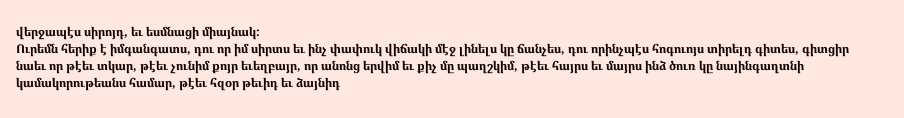վերջապէս սիրոյդ, եւ եսմնացի միայնակ:
Ուրեմն հերիք է իմգանգատս, դու որ իմ սիրտս եւ ինչ փափուկ վիճակի մէջ լինելս կը ճանչես, դու որինչպէս հոգուոյս տիրելդ գիտես, գիտցիր նաեւ որ թէեւ տկար, թէեւ չունիմ քոյր եւեղբայր, որ անոնց երվիմ եւ քիչ մը պաղշկիմ, թէեւ հայրս եւ մայրս ինձ ծուռ կը նայինգաղտնի կամակորութեանս համար, թէեւ հզօր թեւիդ եւ ձայնիդ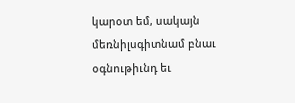կարօտ եմ, սակայն մեռնիլսգիտնամ բնաւ օգնութիւնդ եւ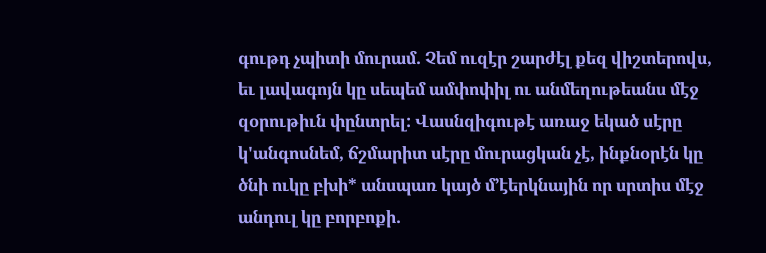գութդ չպիտի մուրամ. Չեմ ուզէր շարժէլ քեզ վիշտերովս, եւ լավագոյն կը սեպեմ ամփոփիլ ու անմեղութեանս մէջ զօրութիւն փընտրել: Վասնզիգութէ առաջ եկած սէրը կ'անգոսնեմ, ճշմարիտ սէրը մուրացկան չէ, ինքնօրէն կը ծնի ուկը բխի* անսպառ կայծ մ’էերկնային որ սրտիս մէջ անդուլ կը բորբոքի.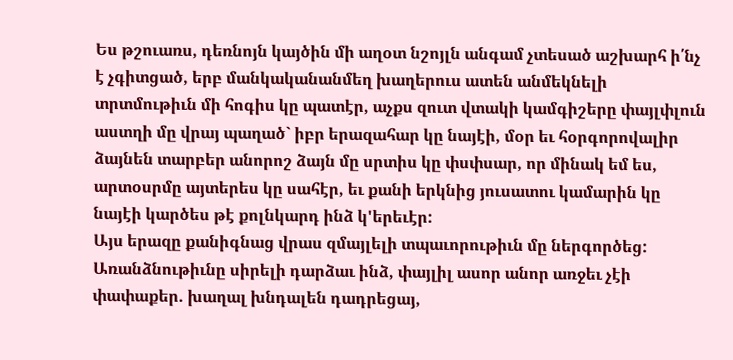Ես թշուառս, դեռնոյն կայծին մի աղօտ նշոյլն անգամ չտեսած աշխարհ ի՛նչ է չգիտցած, երբ մանկականանմեղ խաղերուս ատեն անմեկնելի տրտմութիւն մի հոգիս կը պատէր, աչքս զուտ վտակի կամգիշերը փայլփլուն աստղի մը վրայ պաղած` իբր երազահար կը նայէի, մօր եւ հօրգորովալիր ձայնեն տարբեր անորոշ ձայն մը սրտիս կը փսփսար, որ մինակ եմ ես, արտօսրմը այտերես կը սահէր, եւ քանի երկնից յուսատու կամարին կը նայէի կարծես թէ քոլնկարդ ինձ կ'երեւէր:
Այս երազը քանիգնաց վրաս զմայլելի տպաւորութիւն մը ներգործեց: Առանձնութիւնը սիրելի դարձաւ ինձ, փայլիլ ասոր անոր առջեւ չէի փափաքեր. խաղալ խնդալեն դադրեցայ,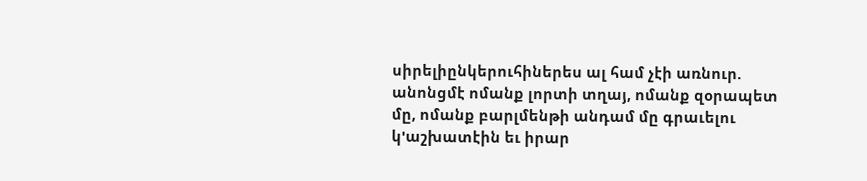սիրելիընկերուհիներես ալ համ չէի առնուր. անոնցմէ ոմանք լորտի տղայ, ոմանք զօրապետ մը, ոմանք բարլմենթի անդամ մը գրաւելու կ'աշխատէին եւ իրար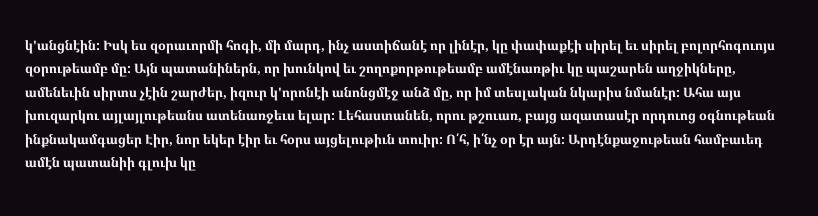կ'անցնէին: Իսկ ես զօրաւորմի հոգի, մի մարդ, ինչ աստիճանէ որ լինէր, կը փափաքէի սիրել եւ սիրել բոլորհոգուոյս զօրութեամբ մը: Այն պատանիներն, որ խունկով եւ շողոքորթութեամբ ամէնառթիւ կը պաշարեն աղջիկները, ամենեւին սիրտս չէին շարժեր, իզուր կ'որոնէի անոնցմէջ անձ մը, որ իմ տեսլական նկարիս նմանէր: Ահա այս խուզարկու այլայլութեանս ատենառջեւս ելար: Լեհաստանեն, որու թշուառ, բայց ազատասէր որդուոց օգնութեան ինքնակամգացեր Էիր, նոր եկեր էիր եւ հօրս այցելութիւն տուիր: Ո՛հ, ի՛նչ օր էր այն: Արդէնքաջութեան համբաւեդ ամէն պատանիի գլուխ կը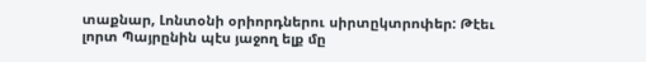տաքնար, Լոնտօնի օրիորդներու սիրտըկտրոփեր: Թէեւ լորտ Պայրընին պէս յաջող ելք մը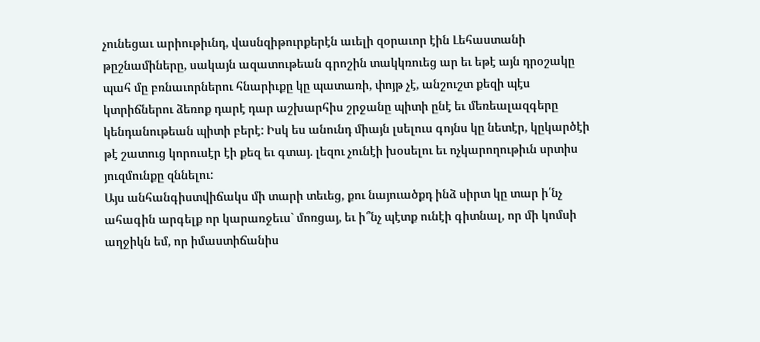չունեցաւ արիութիւնդ, վասնզիթուրքերէն աւելի զօրաւոր էին Լեհաստանի թըշնամիները, սակայն ազատութեան գրոշին տակկռուեց ար եւ եթէ այն դրօշակը պահ մը բռնաւորներու հնարիւքը կը պատառի, փոյթ չէ, անշուշտ քեզի պէս կտրիճներու ձեռոք դարէ դար աշխարհիս շրջանը պիտի ընէ եւ մեռեալազգերը կենդանութեան պիտի բերէ: Իսկ ես անունդ միայն լսելուս գոյնս կը նետէր, կըկարծէի թէ շատուց կորուսէր էի քեզ եւ գտայ. լեզու չունէի խօսելու եւ ոչկարողութիւն սրտիս յուզմունքը զննելու:
Այս անհանգիստվիճակս մի տարի տեւեց, քու նայուածքդ ինձ սիրտ կը տար ի՛նչ ահագին արգելք որ կարառջեւս` մոռցայ, եւ ի՞նչ պէտք ունէի գիտնալ, որ մի կոմսի աղջիկն եմ, որ իմաստիճանիս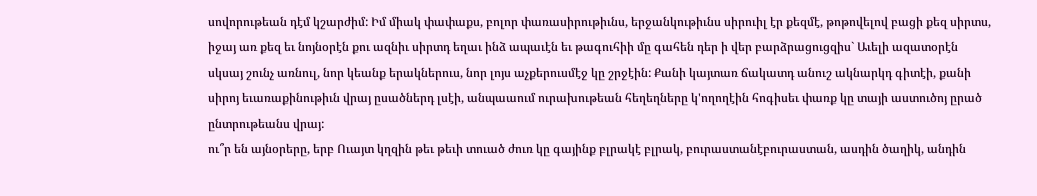սովորութեան դէմ կշարժիմ: Իմ միակ փափաքս, բոլոր փառասիրութիւնս, երջանկութիւնս սիրուիլ էր քեզմէ, թոթովելով բացի քեզ սիրտս, իջայ առ քեզ եւ նոյնօրէն քու ազնիւ սիրտդ եղաւ ինձ ապաւէն եւ թագուհիի մը գահեն դեր ի վեր բարձրացուցզիս` Աւելի ազատօրէն սկսայ շունչ առնուլ, նոր կեանք երակներուս, նոր լոյս աչքերուսմէջ կը շրջէին: Քանի կայտառ ճակատդ անուշ ակնարկդ գիտէի, քանի սիրոյ եւառաքինութիւն վրայ ըսածներդ լսէի, անպաաում ուրախութեան հեղեղները կ'ողողէին հոգիսեւ փառք կը տայի աստուծոյ ըրած ընտրութեանս վրայ:
ու՞ր են այնօրերը, երբ Ուայտ կղզին թեւ թեւի տուած ժուռ կը գայինք բլրակէ բլրակ, բուրաստանէբուրաստան, ասդին ծաղիկ, անդին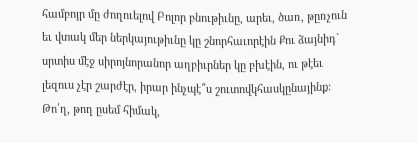համբոյր մը ժողուելով Բոլոր բնութիւնը, արեւ, ծառ, թըռչուն եւ վտակ մեր ներկայութիւնը կը շնորհաւորէին Քու ձայնիդ` սրտիս մէջ սիրոյնորանոր աղբիւրներ կը բխէին, ու թէեւ լեզուս չէր շարժէր, իրար ինչպէ՞ս շուտովկհասկընայինք: Թո՛ղ, թող ըսեմ հիմակ,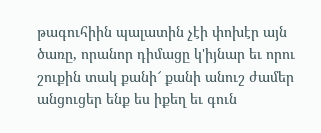թագուհիին պալատին չէի փոխէր այն ծառը, որանոր դիմացը կ'իյնար եւ որու շուքին տակ քանի՜ քանի անուշ ժամեր անցուցեր ենք ես իքեղ եւ գուն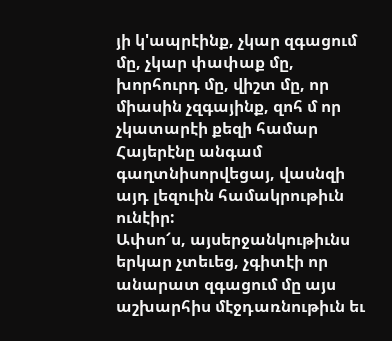յի կ'ապրէինք, չկար զգացում մը, չկար փափաք մը, խորհուրդ մը, վիշտ մը, որ միասին չզգայինք, զոհ մ որ չկատարէի քեզի համար Հայերէնը անգամ գաղտնիսորվեցայ, վասնզի այդ լեզուին համակրութիւն ունէիր:
Ափսո՜ս, այսերջանկութիւնս երկար չտեւեց, չգիտէի որ անարատ զգացում մը այս աշխարհիս մէջդառնութիւն եւ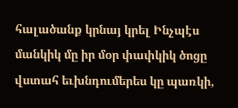հալածանք կրնայ կրել Ինչպէս մանկիկ մը իր մօր փափկիկ ծոցը վստահ եւխնդումերես կը պառկի,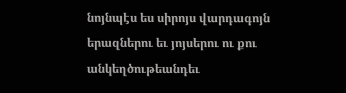նոյնպէս ես սիրոյս վարդագոյն երազներու եւ յոյսերու ու քու անկեղծութեանդեւ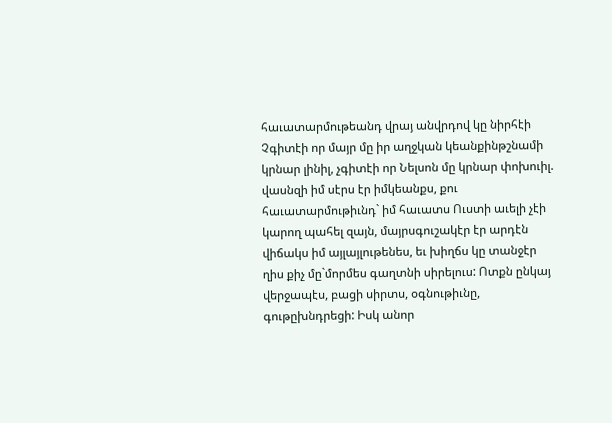հաւատարմութեանդ վրայ անվրդով կը նիրհէի Չգիտէի որ մայր մը իր աղջկան կեանքինթշնամի կրնար լինիլ, չգիտէի որ Նելսոն մը կրնար փոխուիլ. վասնզի իմ սէրս էր իմկեանքս, քու հաւատարմութիւնդ` իմ հաւատս Ուստի աւելի չէի կարող պահել զայն, մայրսգուշակէր էր արդէն վիճակս իմ այլայլութենես, եւ խիղճս կը տանջէր ղիս քիչ մը`մորմես գաղտնի սիրելուս: Ոտքն ընկայ վերջապէս, բացի սիրտս, օգնութիւնը, գութըխնդրեցի: Իսկ անոր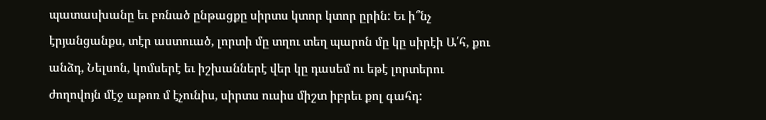պատասխանը եւ բռնած ընթացքը սիրտս կտոր կտոր ըրին: Եւ ի՞նչ էրյանցանքս, տէր աստուած, լորտի մը տղու տեղ պարոն մը կը սիրէի Ա՛հ, քու անձդ, Նելսոն, կոմսերէ եւ իշխաններէ վեր կը դասեմ ու եթէ լորտերու ժողովոյն մէջ աթոռ մ էչունիս, սիրտս ուսիս միշտ իբրեւ քոլ գահդ: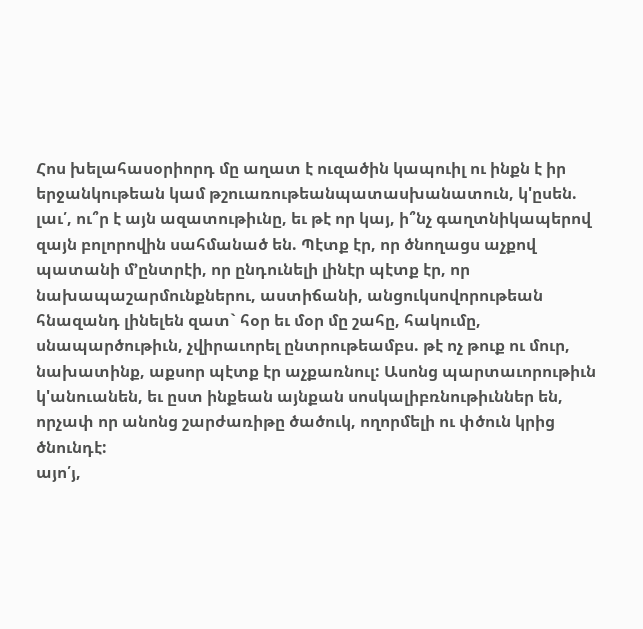Հոս խելահասօրիորդ մը աղատ է ուզածին կապուիլ ու ինքն է իր երջանկութեան կամ թշուառութեանպատասխանատուն, կ'ըսեն. լաւ՛, ու՞ր է այն ազատութիւնը, եւ թէ որ կայ, ի՞նչ գաղտնիկապերով զայն բոլորովին սահմանած են. Պէտք էր, որ ծնողացս աչքով պատանի մ’ընտրէի, որ ընդունելի լինէր պէտք էր, որ նախապաշարմունքներու, աստիճանի, անցուկսովորութեան հնազանդ լինելեն զատ` հօր եւ մօր մը շահը, հակումը, սնապարծութիւն, չվիրաւորել ընտրութեամբս. թէ ոչ թուք ու մուր, նախատինք, աքսոր պէտք էր աչքառնուլ: Ասոնց պարտաւորութիւն կ'անուանեն, եւ ըստ ինքեան այնքան սոսկալիբռնութիւններ են, որչափ որ անոնց շարժառիթը ծածուկ, ողորմելի ու փծուն կրից ծնունդէ:
այո՛յ,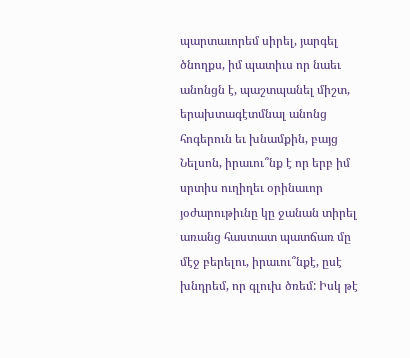պարտաւորեմ սիրել, յարգել ծնողքս, իմ պատիւս որ նաեւ անոնցն է, պաշտպանել միշտ, երախտագէտմնալ անոնց հոգերուն եւ խնամքին, բայց Նելսոն, իրաւու՞նք է որ երբ իմ սրտիս ուղիղեւ օրինաւոր յօժարութիւնը կը ջանան տիրել առանց հաստատ պատճառ մը մէջ բերելու, իրաւու՞նքէ, ըսէ խնդրեմ, որ գլուխ ծռեմ: Իսկ թէ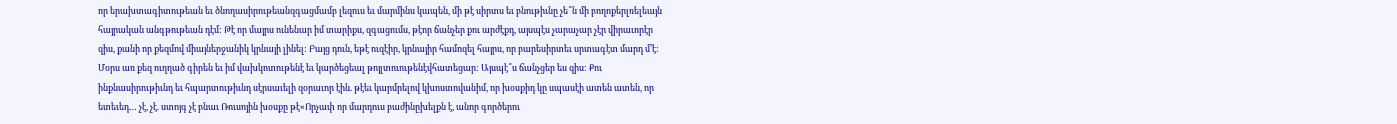որ երախտագիտութեան եւ ծնողասիրութեանզգացմամբ լեզուս եւ մարմինս կապեն, մի թէ սիրտս եւ բնութիւնը չե՞ն մի բողոքերլռելեայն հայրական անգթութեան դէմ: Թէ որ մայրս ունենար իմ տարիքս, զգացումս, թէոր ճանչեր քու արժէքդ, այսպէս չարաչար չէր վիրաւորէր զիս, քանի որ քեզմով միայներջանիկ կրնայի լինել: Բայց դուն, եթէ ուզէիր, կրնայիր համոզել հայրս, որ բարեսիրտեւ սրտագէտ մարդ մ’է: Մօրս առ քեզ ուղղած գիրեն եւ իմ վախկոտութենէ եւ կարծեցեալ թոյլտուութենէվհատեցար: Այսպէ՞ս ճանչցեր ես զիս: Քու ինքնասիրութիւնդ եւ հպարտութիւնդ սէրսաւելի զօրաւոր էին. թէեւ կարմրելով կխոստովանիմ, որ խօսքիդ կը սպասէի ատեն ատեն, որ ետեւեդ… չէ, չէ. ստոյգ չէ բնաւ Ռուսոյին խօսքը թէ«Որչափ որ մարդուս բաժինըխելքն է, անոր գործերու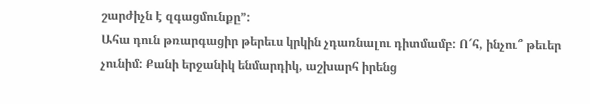շարժիչն է զգացմունքը”:
Ահա դուն թռարգացիր թերեւս կրկին չդառնալու դիտմամբ: Ո՜հ, ինչու՞ թեւեր չունիմ: Քանի երջանիկ ենմարդիկ, աշխարհ իրենց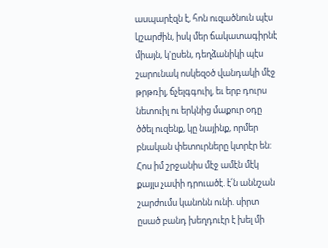ասպարէզն է, հոն ուզածնուն պէս կշարժին, իսկ մեր ճակատագիրնէ միայն, կ'ըսեն, դեղձանիկի պէս շարունակ ոսկեզօծ վանդակի մէջ թրթռիլ, ճչելգգուիլ, եւ երբ դուրս նետուիլ ու երկնից մաքուր օդը ծծել ուզենք, կը նայինք, որմեր բնական փետուրները կտրէր են: Հոս իմ շրջանիս մէջ ամէն մէկ քայլս չափի դրուածէ. է՛ն աննշան շարժումս կանոնն ունի. սիրտ ըսած բանդ խեղդուէր է խել մի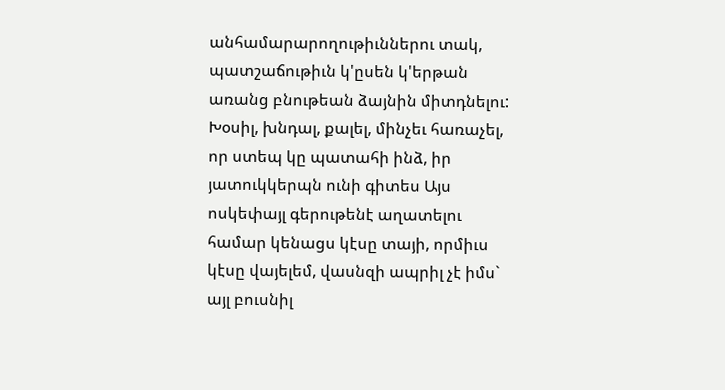անհամարարողութիւններու տակ, պատշաճութիւն կ'ըսեն կ'երթան առանց բնութեան ձայնին միտդնելու: Խօսիլ, խնդալ, քալել, մինչեւ հառաչել, որ ստեպ կը պատահի ինձ, իր յատուկկերպն ունի գիտես Այս ոսկեփայլ գերութենէ աղատելու համար կենացս կէսը տայի, որմիւս կէսը վայելեմ, վասնզի ապրիլ չէ իմս` այլ բուսնիլ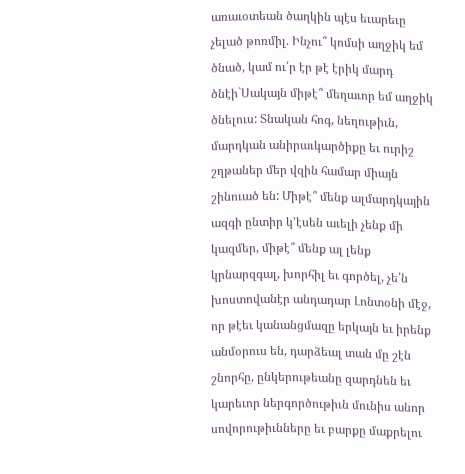առաւօտեան ծաղկին պէս եւարեւը չելած թոռմիլ. Ինչու՞ կոմսի աղջիկ եմ ծնած, կամ ու՛ր էր թէ էրիկ մարդ ծնէի`Սակայն միթէ՞ մեղաւոր եմ աղջիկ ծնելուս: Տնական հոգ, նեղութիւն, մարդկան անիրաւկարծիքը եւ ուրիշ շղթաներ մեր վզին համար միայն շինուած են: Միթէ՞ մենք ալմարդկային ազգի ընտիր կ'էսեն աւելի չենք մի կազմեր, միթէ՞ մենք ալ լենք կրնարզգալ, խորհիլ եւ գործել, չե՛ն խոստովանէր անդադար Լոնտօնի մէջ, որ թէեւ կանանցմազը երկայն եւ իրենք անմօրուս են, դարձեալ տան մը շէն շնորհը, ընկերութեանը զարդնեն եւ կարեւոր ներգործութիւն մունիս անոր սովորութիւնները եւ բարքը մաքրելու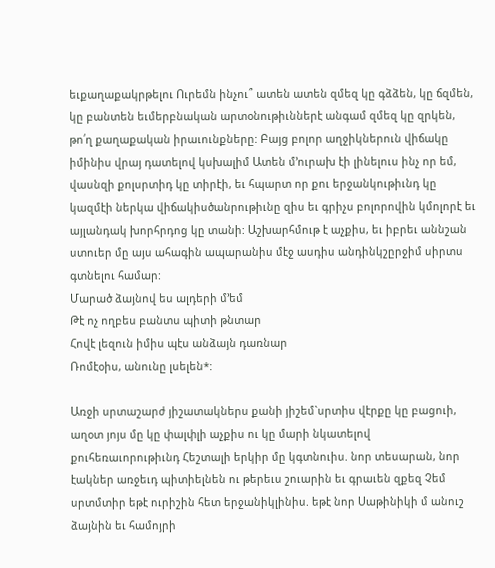եւքաղաքակրթելու Ուրեմն ինչու՞ ատեն ատեն զմեզ կը գձձեն, կը ճզմեն, կը բանտեն եւմերբնական արտօնութիւններէ անգամ զմեզ կը զրկեն, թո՛ղ քաղաքական իրաւունքները: Բայց բոլոր աղջիկներուն վիճակը իմինիս վրայ դատելով կսխալիմ Ատեն մ’ուրախ էի լինելուս ինչ որ եմ, վասնզի քոլսրտիդ կը տիրէի, եւ հպարտ որ քու երջանկութիւնդ կը կազմէի ներկա վիճակիսծանրութիւնը զիս եւ գրիչս բոլորովին կմոլորէ եւ այլանդակ խորհրդոց կը տանի: Աշխարհմութ է աչքիս, եւ իբրեւ աննշան ստուեր մը այս ահագին ապարանիս մէջ ասդիս անդինկշըրջիմ սիրտս գտնելու համար:
Մարած ձայնով ես ալդերի մ’եմ
Թէ ոչ ողբես բանտս պիտի թնտար
Հովէ լեզուն իմիս պէս անձայն դառնար
Ռոմէօիս, անունը լսելեն*:

Առջի սրտաշարժ յիշատակներս քանի յիշեմ`սրտիս վէրքը կը բացուի, աղօտ յոյս մը կը փալփլի աչքիս ու կը մարի նկատելով քուհեռաւորութիւնդ Հեշտալի երկիր մը կգտնուիս. նոր տեսարան, նոր էակներ առջեւդ պիտիելնեն ու թերեւս շուարին եւ գրաւեն զքեզ Չեմ սրտմտիր եթէ ուրիշին հետ երջանիկլինիս. եթէ նոր Սաթինիկի մ անուշ ձայնին եւ համոյրի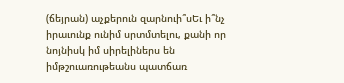(ճեյրան) աչքերուն զարնուի՞սԵւ ի՞նչ իրաւունք ունիմ սրտմտելու, քանի որ նոյնիսկ իմ սիրելիներս են իմթշուառութեանս պատճառ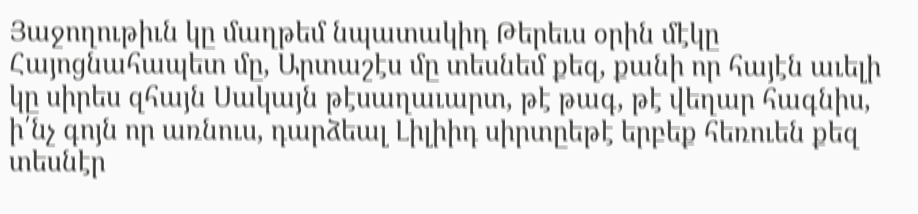Յաջողութիւն կը մաղթեմ նպատակիդ Թերեւս օրին մէկը Հայոցնահապետ մը, Արտաշէս մը տեսնեմ քեզ, քանի որ հայէն աւելի կը սիրես զհայն Սակայն թէսաղաւարտ, թէ թագ, թէ վեղար հագնիս, ի՛նչ գոյն որ առնուս, դարձեալ Լիլիիդ սիրտըեթէ երբեք հեռուեն քեզ տեսնէր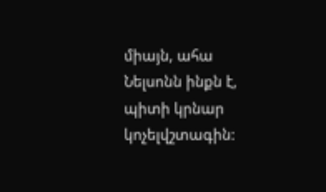միայն, ահա Նելսոնն ինքն է, պիտի կրնար կոչելվշտագին: